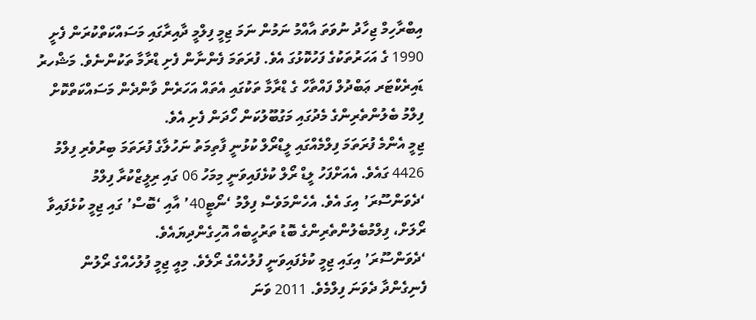އިބްރާހިމް ޖިހާދު ނުވަތަ އާއްމު ނަމުން ނަމަ ޖިމީ ފިލްމީ ދާއިރާގައި މަސައްކަތްކުރަން ފެށީ 1990 ގެ އަހަރުތަކުގެ ފަހުކޮޅުގަ އެވެ. ފުރަތަމަ ފެންނާން ފެށި ޑްރާމާ ތަކުންނެވެ. މަޝްހރު ޑައިރެކްޓަރ ޢަބްދުލް ފައްތާހް ގެ ޑްރާމާ ތަކުގައި އެތައް އަހަރެން ވާންދެން މަސައްކަތްކޮށް ފިލްމު ބެލުންތެރިންގެ މެދުގައި މަގުބޫލުކަން ހޯދަން ފެށި އެވެ.
ޖިމީ އެންމެ ފުރަތަމަ ފިލްމެއްގައި ލީޑްރޯލް ކުޅުނީ ފާތިމަތު ނަހުލާގެ ފުރަތަމަ ބިރުވެރި ފިލްމު 4426 ގައެވެ. އެއަށްފަހު ލީޑް ރޯލް ކުޅެފައިވަނީ މިމަހު 06 ގައި ރިލީޒްކުރާ ފިލްމު ‘ދެވަންސޫރަ’ އިގަ އެވެ. އެހެންމަވެސް ފިލްމު ‘ނޯޓީ40’ އާއި ‘ބޮސް’ ގައި ޖިމީ ކުޅެފައިވާ ރޯލަށް، ފިލްމުބެލުންތެރިންގެ ބޮޑު ތަރުހީބެއް އޮހިގެންދިޔައެވެ.
‘ދެވަންސޫރަ’ އިގައި ޖިމީ ކުޅެފައިވަނީ ފުލުހެއްގެ ރޯލެވެ. މިއީ ޖިމީ ފުލުހެއްގެ ރޯލުން ފެނިގެންދާ ދެވަނަ ފިލްމެވެ. 2011 ވަނަ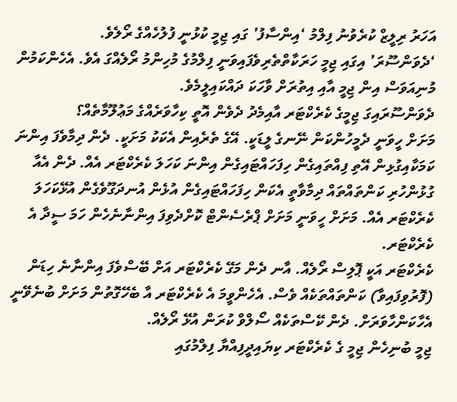އަހަރު ރިލީޒް ކުރެވުނު ފިލްމު ‘އިންސާފު’ ގައި ޖިމީ ކުޅުނީ ފުލުހެއްގެ ރޯލެވެ.
‘ދެވަންސޫރަ’ އިގައި ޖިމީ ހަރަކާތްތެރިވެފައިވަނީ ފިލްމުގެ މުހިންމު ރޯލެއްގަ އެވެ. އެހެންކަމުން މުނިއަވަސް އިން ޖިމީ އާއި އިތުރަށް ވާހަކަ ދައްކައިލީމެވެ.
ދެވަންސޫރައިގަ ޖިމީގެ ކެރެކްޓަރ އާއިމެދު ދެވެން އޮތީ ކިހާވަރެއްގެ މަޢުލޫމާތެއް؟
މަށަށް ހީވަނީ ދެމީހުންކަން ނޭނގެ ލީޑަކީ. އޭގެ ތެރެއިން އެކަކު މަށަކީ. ދެން ދިމާވެފަ އިންނަ ކަމަކާއިގުޅިން އޭތި ފިއްތައިގެން ހިފަހައްޓައިގެން އިންނަ ކަހަލަ ކެރެކްޓަރ އެއް. ދެން އެއާ ގުޅުންހުރި ކަންތައްތައް ދިމާވާތީ އެކަން ހިފަހައްޓައިގެން އުޅެން އުނދަގޫވެގެން އުޅޭކަހަލަ ކެރެކްޓަރ އެއް. މަށަށް ހީވަނީ މަށަށް ޕްރެސެންޓް ކޮށްދެވިފަ އިންނާނެހެން ހަމަ ސީދާ އެ ކެރެކްޓަރ.
ކެރެކްޓަރ އަކީ ޕޮލިސް ރޯލެއް. އާނ ދެން މަގޭ ކެރެކްޓަރ އަށް ބޭސްވެފަ އިންނާނެ ހިޑަން (ފޮރުވިފައިވާ) ކަންތައްތަކެއް ވެސް. އެހެންވީމަ އެ ކެރެކްޓަރ އާ ބެހޭގޮތުން މަށަށް ބުނެވޭނީ އެހާކަންހާވަރަށް. ދެން ކޭސްތަކެއް ސޯލްވް ކުރަން އުޅޭ ރޯލެއް.
ޖިމީ ބުނިހެން ޖިމީ ގެ ކެރެކްޓަރ ކިޔައިދީފިއްޔާ ފިލްމުގައި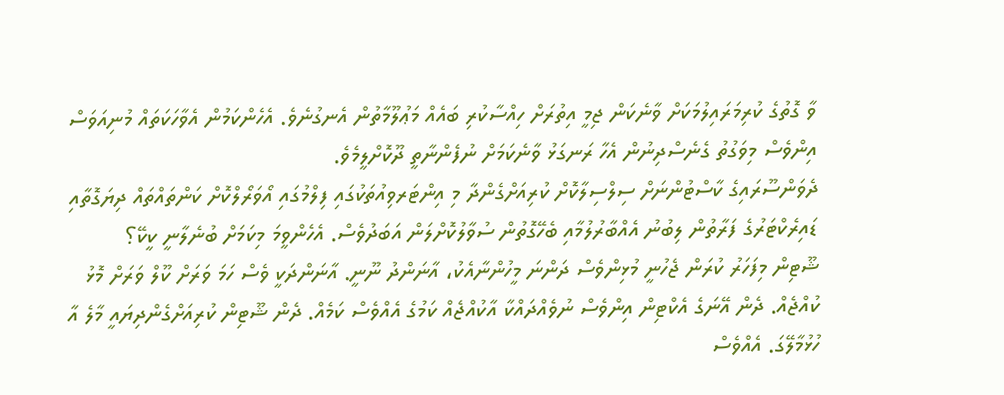ވާ ގޮތުގެ ކުރިމަރައިލުމަކަށް ވާނެކަން ޖިމީ އިތުރަށް ހިއްސާކުރި ބައެއް މަޢުލޫމާތުން އެނގުނެވެ. އެހެންކަމުން އެވާހަކަތައް މުނިއަވަސް އިންވެސް މިވަގުތު ގެނެސްދިނުން އެހާ ރަނގަޅު ވާނެކަމަށް ނުފެންނާތީ ދޫކޮށްލީމެވެ.
ދެވަންސޫރައިގެ ކާސްޓުންނަށް ސިލްސިލާކޮށް ކުރިއަށްގެންދާ މި އިންޓަރވިއުތަކުގައި ފިލްމުގައި އޯވަރޯލްކޮށް ކަންތައްތައް ދިޔަގޮތާއި ޑައިރެކްޓަރުގެ ފަރާތުން ލިބުނު އެއްބާރުލުމާއި ބެހޭގޮތުން ސުވާލުކޮށްލަން އަބަދުވެސް. އެހެންވީމަ މިކަމަށް ބުނެލާނީ ކީކޭ؟
ޝޫޓިން މިފަހަރު ކުރަން ޖެހުނީ މުޅިންވެސް ދަންނަ މީހުންނާއެކު، އާނަންދު ނޫނީ. އާނަންދަކީ ވެސް ހަމަ ވަރަށް ކޫލް ވަރަށް މޮޅު ކުއްޖެއް. ދެން އޭނަގެ އެކްޓިން އިންވެސް ނުވެއްދައްކާ އާކުއްޖެއް ކަމުގެ އެއްވެސް ކަމެއް. ދެން ޝޫޓިން ކުރިއަށްގެންދިޔައީ މާލެ އާ ހުޅުމާލޭގަ. އެއްވެސް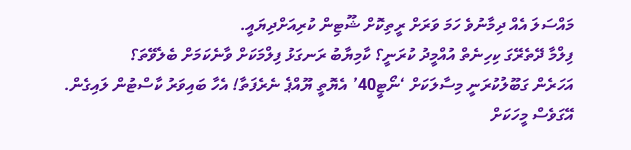މައްސަލަ އެއް ދިމާނުވެ ހަމަ ވަރަށް ރީތިކޮށް ޝޫޓިން ކުރިއަށްދިޔައީ.
ފިލްމާ ދޭތެރޭގަ ކިހިނެތް އުއްމީދު ކުރަނީ؟ ކާމިޔާބު ރަނގަޅު ފިލްމަކަށް ވާނެކަމަށް ބެލެވޭތަ؟
އަހަރެން ގަބޫލުކުރަނީ މިސާލަކަށް ‘ނޯޓީ40’ އެޔޮތީ ޔޫއްޕެ ނެރެފަތާ! އެހާ ބައިވަރު ކާސްޓުން ލައިގެން. އޭގަވެސް މީހަކަށް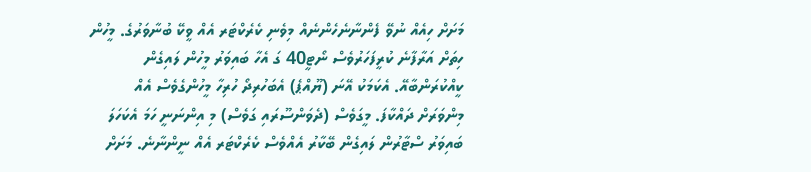މަށަށް ހިއެއް ނުވޭ ފެންނާނެހެންނެއް މިވެނި ކެރެކްޓަރ އެއް ވީކޭ ބުނާވަރުގެ. މީހުން ހިތަށް އަރާފާނެ ކުރީފަހަރުވެސް ނޯޓީ40 ގަ އެހާ ބައިވަރު މީހުން ލައިގެން ކީއްކުރަންބާއޭ. އެކަމަކު އޭނަ (ޔޫއްޕެ) އެބަހުރިދޯ ހުރިހާ މީހުންގެވެސް އެއް މިންވަރަށް ދައްކާފަ. މީގަވެސް (ދެވަންސޫރައި ގަވެސް) މި އިންނަނީ ހަމަ އެކަހަލަ ބައިވަރު ސްޓާރުން ލައިގެން ބޭކާރު އެއްވެސް ކެރެކްޓަރ އެއް ނީންނާނެ. މަށަށް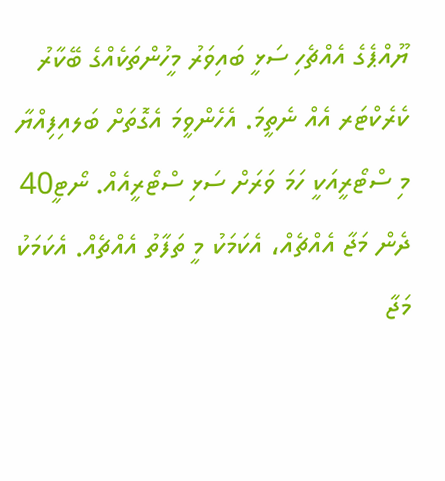ޔޫއްޕެގެ އެއްޗެހި ސަޅީ ބައިވަރު މީހުންތަކެއްގެ ބޭކާރު ކެރެކްޓަރ އެއް ނެތީމަ. އެހެންވީމަ އެގޮތަށް ބަލއިފިއްޔާ މި ސްޓޯރީއަކީ ހަމަ ވަރަށް ސަޅި ސްޓޯރީއެއް. ނޯޓީ40 ދެން މަޖާ އެއްޗެއް، އެކަމަކު މީ ތަފާތު އެއްޗެއް. އެކަމަކު މަޖާ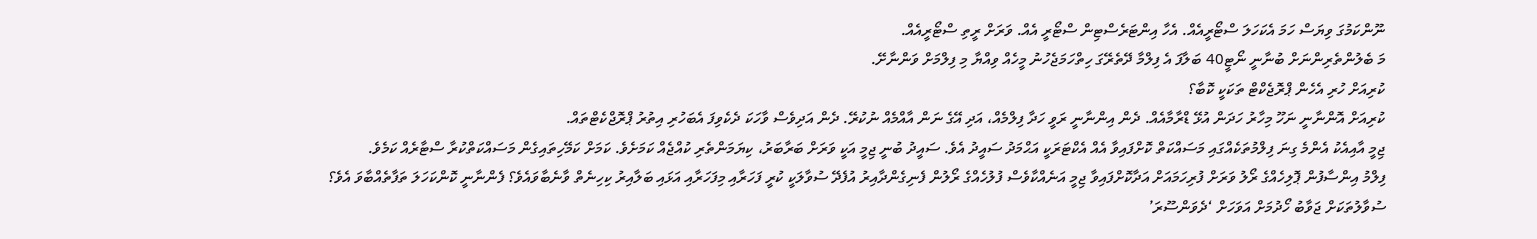ނޫންކަމުގަ ވިޔަސް ހަމަ އެކަހަލަ ސްޓޯރީއެއް. އެހާ އިންޓަރެސްޓިން ސްޓޯރީ އެއް. ވަރަށް ރީތި ސްޓޯރީއެއް.
މަ ބެލުންތެރިންނަށް ބުނާނީ ނޯޓީ40 ބަލާފަ އެ ފިލްމާ ދޭތެރޭގަ ހިތްހަމަޖެހުނު މީހެއް ވިއްޔާ މި ފިލްމަށް ވަންނާށޭ.
ކުރިއަށް ހުރި އެހެން ޕްރޮޖެކްޓް ތަކަކީ ކޮބާ؟
ކުރިއަށް އޮންނާނީ ނަހޫ މިހާރު ހަދަން އުޅޭ ޑްރާމާއެއް. ދެން އިންނާނީ ރަވީ ހަދާ ފިލްމެއް، އަދި އޭގެ ނަން އާއްމެއް ނުކުރޭ. ދެން އަދިވެސް ވާހަކަ ދެކެވިފަ އެބަހުރި އިތުރު ޕްރޮޖްކެޓްތައް.
ޖިމީ އާއިއެކު އެންމެ ގިނަ ފިލްމުތަކެއްގައި މަސައްކަތް ކޮށްފައިވާ އެއް އެކްޓަރަކީ އަޙްމަދު ސައީދު އެވެ. ސައީދު ބުނީ ޖިމީ އަކީ ވަރަށް ބަރާބަރު، ކިޔަމަންތެރި ކުއްޖެއް ކަމަށެވެ. ކަމަށް ކަމޭހިތައިގެން މަސައްކަތްކުރާ ސްޓާރެއް ކަމެވެ.
ފިލްމު އިންސާފުން ޕޮލިހެއްގެ ރޯލު ވަރަށް ފުރިހަމައަށް އަދާކޮށްފައިވާ ޖިމީ އަނެއްކާވެސް ފުލުހެއްގެ ރޯލުން ފެނިގެންދާއިރު އުފެދޭ ސުވާލަކީ ކުރީ ފަހަރާއި މިފަހަރާއި އަޅައި ބަލާއިރު ކިހިނެތް ވާނެބާވައެވެ؟ ފެންނާނީ ކޮންކަހަލަ ތަފާތެއްބާވަ އެވެ؟
ސުވާލުތަކަށް ޖަވާބު ހޯދުމަށް އަވަހަށް ‘ދެވަންސޫރަ’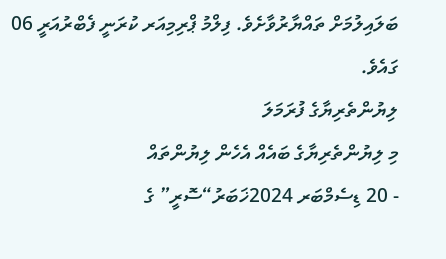ބަލައިލުމަށް ތައްޔާރުވާށެވެ. ފިލްމު ޕްރިމިއަރ ކުރަނީ ފެބްރުއަރީ 06 ގައެވެ.
ލިޔުންތެރިޔާގެ ފުރަމަލަ
މި ލިޔުންތެރިޔާގެ ބައެއް އެހެން ލިޔުންތައް
- 20 ޑިސެމްބަރ 2024ޚަބަރު“ސޮރީ” ގެ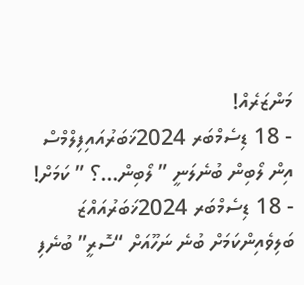މަންޒަރެއް!
- 18 ޑިސެމްބަރ 2024ޚަބަރުއައިފިލްމްސް އިން ލޯބިން ބުނެލަނީ ” ލޯބިން…؟ ” ކަމަށް!
- 18 ޑިސެމްބަރ 2024ޚަބަރުއައްޒަ ބަލިވެއިންކަމަށް ބުނެ ނަހޫއަށް “ސޮރީ” ބުނެފި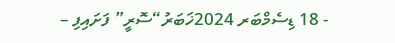- 18 ޑިސެމްބަރ 2024ޚަބަރު“ސޮރީ” ފަށައިފި –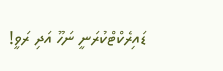ޑައިރެކްޓްކުރަނީ ނަހޫ އަދި ރަވީ!